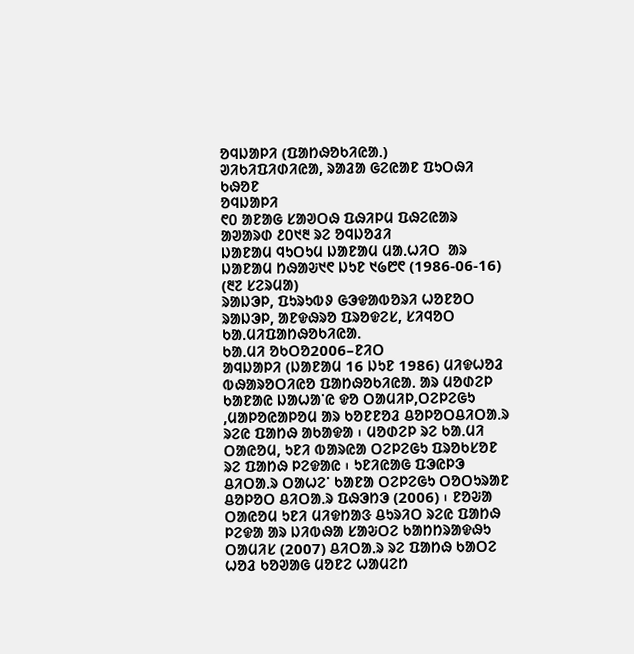ᱚᱧᱡᱟᱞᱤ (ᱯᱟᱴᱷᱚᱠᱤᱭᱟᱹ)
ᱣᱤᱠᱤᱯᱤᱰᱤᱭᱟ, ᱨᱟᱲᱟ ᱜᱮᱭᱟᱱ ᱯᱩᱛᱷᱤ ᱠᱷᱚᱱ
ᱚᱧᱡᱟᱞᱤ
᱖᱐ ᱟᱱᱟᱜ ᱥᱟᱣᱛᱷ ᱯᱷᱤᱞᱢ ᱯᱷᱮᱭᱟᱨ ᱟᱣᱟᱨᱰ ᱒᱐᱑᱓ ᱨᱮ ᱚᱧᱡᱚᱲᱤ
ᱡᱟᱱᱟᱢ ᱧᱩᱛᱩᱢ ᱡᱟᱱᱟᱢ ᱢᱟᱹᱦᱤᱛ  ᱟᱨ  ᱡᱟᱱᱟᱢ ᱴᱷᱟᱶ᱑᱖ ᱡᱩᱱ ᱑᱙᱘᱖ (1986-06-16) (᱓᱗ ᱥᱮᱨᱢᱟ)
ᱨᱟᱡᱳᱞ, ᱯᱩᱨᱩᱵᱽ ᱜᱳᱫᱟᱵᱚᱨᱤ ᱦᱚᱱᱚᱛ ᱨᱟᱡᱳᱞ, ᱟᱱᱫᱷᱨᱚ ᱯᱨᱚᱫᱮᱥ, ᱥᱤᱧᱚᱛ
ᱠᱟᱹᱢᱤᱯᱟᱴᱷᱚᱠᱤᱭᱟᱹ
ᱠᱟᱹᱢᱤ ᱚᱠᱛᱚ2006–ᱱᱤᱛ
ᱟᱧᱡᱟᱞᱤ (ᱡᱟᱱᱟᱢ 16 ᱡᱩᱱ 1986) ᱢᱤᱫᱦᱚᱲ ᱵᱷᱟᱨᱚᱛᱤᱭᱚ ᱯᱟᱴᱷᱚᱠᱤᱭᱟᱹ ᱟᱨ ᱢᱚᱰᱮᱞ ᱠᱟᱱᱟᱭ ᱡᱟᱦᱟᱸᱭ ᱫᱚ ᱛᱟᱢᱤᱞ,ᱛᱮᱞᱮᱜᱩ ,ᱢᱟᱞᱚᱭᱟᱞᱚᱢ ᱟᱨ ᱠᱚᱱᱱᱚᱲ ᱪᱚᱞᱚᱛᱪᱤᱛᱟᱹᱨ ᱨᱮᱭ ᱯᱟᱴᱷ ᱟᱠᱟᱫᱟ ᱾ ᱢᱚᱰᱮᱞ ᱨᱮ ᱠᱟᱹᱢᱤ ᱛᱟᱭᱚᱢ, ᱩᱱᱤ ᱵᱟᱨᱭᱟ ᱛᱮᱞᱮᱜᱩ ᱯᱨᱚᱠᱥᱚᱱ ᱨᱮ ᱯᱟᱴᱷ ᱞᱮᱫᱟᱭ ᱾ ᱩᱱᱤᱭᱟᱜ ᱯᱳᱭᱞᱳ ᱪᱤᱛᱟᱹᱨ ᱛᱟᱦᱮᱸ ᱠᱟᱱᱟ ᱛᱮᱞᱮᱜᱩ ᱛᱚᱛᱩᱨᱟᱱ ᱪᱚᱞᱚᱛ ᱪᱤᱛᱟᱹᱨ ᱯᱷᱳᱴᱳ (2006) ᱾ ᱱᱚᱶᱟ ᱛᱟᱭᱚᱢ ᱩᱱᱤ ᱢᱤᱫᱴᱟᱝ ᱪᱩᱨᱤᱛ ᱨᱮᱭ ᱯᱟᱴᱷ ᱞᱮᱫᱟ ᱟᱨ ᱡᱤᱵᱷᱟ ᱥᱟᱶᱛᱮ ᱠᱟᱴᱴᱨᱟᱫᱷᱩ ᱛᱟᱢᱤᱥ (2007) ᱪᱤᱛᱟᱹᱨ ᱨᱮ ᱯᱟᱴᱷ ᱠᱟᱛᱮ ᱦᱚᱲ ᱠᱚᱣᱟᱜ ᱢᱚᱱᱮ ᱦᱟᱢᱮᱴ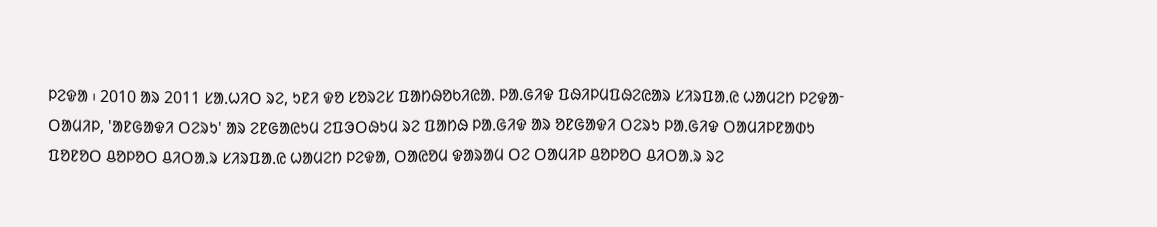ᱞᱮᱫᱟ ᱾ 2010 ᱟᱨ 2011 ᱥᱟᱹᱦᱤᱛ ᱨᱮ, ᱩᱱᱤ ᱫᱚ ᱥᱚᱨᱮᱥ ᱯᱟᱴᱷᱚᱠᱤᱭᱟᱹ ᱞᱟᱹᱜᱤᱫ ᱯᱷᱤᱞᱢᱯᱷᱮᱭᱟᱨ ᱥᱤᱨᱯᱟᱹᱭ ᱦᱟᱢᱮᱴ ᱞᱮᱫᱟᱼ ᱛᱟᱢᱤᱞ, 'ᱟᱱᱜᱟᱫᱤ ᱛᱮᱨᱩ' ᱟᱨ ᱮᱱᱜᱟᱭᱩᱢ ᱮᱯᱳᱛᱷᱩᱢ ᱨᱮ ᱯᱟᱴᱷ ᱞᱟᱹᱜᱤᱫ ᱟᱨ ᱚᱱᱜᱟᱫᱤ ᱛᱮᱨᱩ ᱞᱟᱹᱜᱤᱫ ᱛᱟᱢᱤᱞᱱᱟᱰᱩ ᱯᱚᱱᱚᱛ ᱪᱚᱞᱚᱛ ᱪᱤᱛᱟᱹᱨ ᱥᱤᱨᱯᱟᱹᱭ ᱦᱟᱢᱮᱴ ᱞᱮᱫᱟ, ᱛᱟᱭᱚᱢ ᱫᱟᱨᱟᱢ ᱛᱮ ᱛᱟᱢᱤᱞ ᱪᱚᱞᱚᱛ ᱪᱤᱛᱟᱹᱨ ᱨᱮ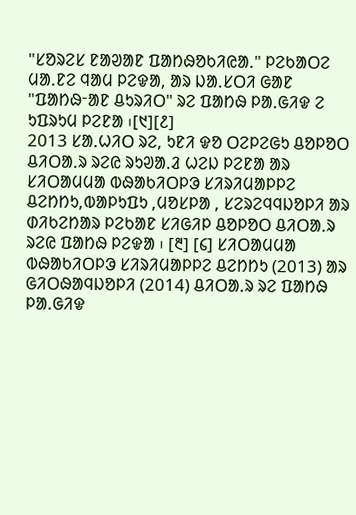"ᱥᱚᱨᱮᱥ ᱱᱟᱣᱟᱱ ᱯᱟᱴᱷᱚᱠᱤᱭᱟᱹ" ᱞᱮᱠᱟᱛᱮ ᱢᱟᱹᱱᱮ ᱧᱟᱢ ᱞᱮᱫᱟ, ᱟᱨ ᱡᱟᱹᱥᱛᱤ ᱜᱟᱱ "ᱯᱟᱴᱷᱼᱟᱱ ᱪᱩᱨᱤᱛ" ᱨᱮ ᱯᱟᱴᱷ ᱞᱟᱹᱜᱤᱫ ᱮ ᱩᱯᱨᱩᱢ ᱞᱮᱱᱟ ᱾[᱑][᱒]
2013 ᱥᱟᱹᱦᱤᱛ ᱨᱮ, ᱩᱱᱤ ᱫᱚ ᱛᱮᱞᱮᱜᱩ ᱪᱚᱞᱚᱛ ᱪᱤᱛᱟᱹᱨ ᱨᱮᱭ ᱨᱩᱣᱟᱹᱲ ᱦᱮᱡ ᱞᱮᱱᱟ ᱟᱨ ᱥᱤᱛᱟᱢᱢᱟ ᱵᱷᱟᱠᱤᱛᱞᱳ ᱥᱤᱨᱤᱢᱟᱞᱞᱮ ᱪᱮᱴᱴᱩ,ᱵᱟᱞᱩᱯᱩ ,ᱢᱚᱥᱞᱟ , ᱥᱮᱨᱮᱧᱧᱡᱚᱞᱤ ᱟᱨ ᱰᱤᱠᱮᱴᱟᱨ ᱞᱮᱠᱟᱱ ᱥᱤᱜᱤᱞ ᱪᱚᱞᱚᱛ ᱪᱤᱛᱟᱹᱨ ᱨᱮᱭ ᱯᱟᱴᱷ ᱞᱮᱫᱟ ᱾ [᱓] [᱔] ᱥᱤᱛᱟᱢᱢᱟ ᱵᱷᱟᱠᱤᱛᱞᱳ ᱥᱤᱨᱤᱢᱟᱞᱞᱮ ᱪᱮᱴᱴᱩ (2013) ᱟᱨ ᱜᱤᱛᱷᱟᱧᱡᱚᱞᱤ (2014) ᱪᱤᱛᱟᱹᱨ ᱨᱮ ᱯᱟᱴᱷ ᱞᱟᱹᱜᱤᱫ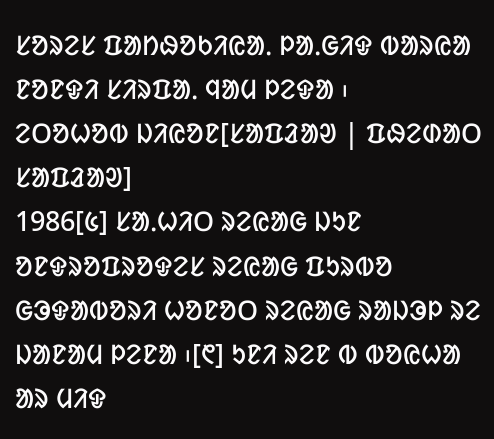ᱥᱚᱨᱮᱥ ᱯᱟᱴᱷᱚᱠᱤᱭᱟᱹ ᱞᱟᱹᱜᱤᱫ ᱵᱟᱨᱭᱟ ᱱᱚᱱᱫᱤ ᱥᱤᱨᱯᱟᱹ ᱧᱟᱢ ᱞᱮᱫᱟ ᱾
ᱮᱛᱚᱦᱚᱵ ᱡᱤᱭᱚᱱ[ᱥᱟᱯᱲᱟᱣ | ᱯᱷᱮᱰᱟᱛ ᱥᱟᱯᱲᱟᱣ]
1986[᱕] ᱥᱟᱹᱦᱤᱛ ᱨᱮᱭᱟᱜ ᱡᱩᱱ ᱚᱱᱫᱨᱚᱯᱨᱚᱫᱮᱥ ᱨᱮᱭᱟᱜ ᱯᱩᱨᱵᱚ ᱜᱳᱫᱟᱵᱚᱨᱤ ᱦᱚᱱᱚᱛ ᱨᱮᱭᱟᱜ ᱨᱟᱡᱳᱞ ᱨᱮ ᱡᱟᱱᱟᱢ ᱞᱮᱱᱟ ᱾[᱖] ᱩᱱᱤ ᱨᱮᱱ ᱵ ᱵᱚᱭᱦᱟ ᱟᱨ ᱢᱤᱫ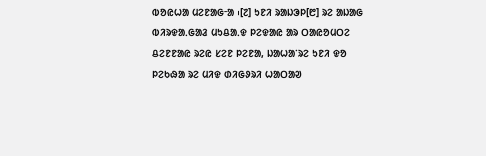ᱵᱚᱭᱦᱟ ᱢᱮᱱᱟᱜᱼᱟ ᱾[᱗] ᱩᱱᱤ ᱨᱟᱡᱳᱞ[᱘] ᱨᱮ ᱟᱡᱟᱜ ᱵᱤᱨᱫᱟᱹᱜᱟᱲ ᱢᱩᱪᱟᱹᱫ ᱞᱮᱫᱟᱭ ᱟᱨ ᱛᱟᱭᱚᱢᱛᱮ ᱪᱮᱱᱱᱟᱭ ᱨᱮᱭ ᱥᱮᱱ ᱞᱮᱱᱟ, ᱡᱟᱦᱟᱸᱨᱮ ᱩᱱᱤ ᱫᱚ ᱞᱮᱠᱷᱟ ᱨᱮ ᱢᱤᱫ ᱰᱤᱜᱽᱨᱤ ᱦᱟᱛᱟᱣ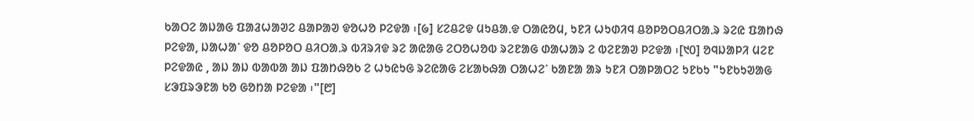ᱠᱟᱛᱮ ᱟᱡᱟᱜ ᱯᱟᱲᱦᱟᱣᱮ ᱪᱟᱞᱟᱣ ᱫᱚᱦᱚ ᱞᱮᱫᱟ ᱾[᱙] ᱥᱮᱪᱮᱫ ᱢᱩᱪᱟᱹᱫ ᱛᱟᱭᱚᱢ, ᱩᱱᱤ ᱦᱩᱰᱤᱧ ᱪᱚᱞᱚᱛᱪᱤᱛᱟᱹᱨ ᱨᱮᱭ ᱯᱟᱴᱷ ᱞᱮᱫᱟ, ᱡᱟᱦᱟᱸ ᱫᱚ ᱪᱚᱞᱚᱛ ᱪᱤᱛᱟᱹᱨ ᱵᱤᱨᱤᱫ ᱨᱮ ᱟᱭᱟᱜ ᱮᱛᱚᱦᱚᱵ ᱨᱮᱱᱟᱜ ᱰᱟᱦᱟᱨ ᱮ ᱵᱮᱱᱟᱣ ᱞᱮᱫᱟ ᱾[᱑᱐] ᱚᱧᱡᱟᱞᱤ ᱢᱮᱱ ᱞᱮᱫᱟᱭ , ᱟᱡ ᱟᱡ ᱵᱟᱵᱟ ᱟᱡ ᱯᱟᱴᱷᱚᱠ ᱮ ᱦᱩᱭᱩᱜ ᱨᱮᱭᱟᱜ ᱮᱥᱟᱠᱷᱟ ᱛᱟᱦᱮᱸ ᱠᱟᱱᱟ ᱟᱨ ᱩᱱᱤ ᱛᱟᱞᱟᱛᱮ ᱩᱱᱠᱩ "ᱩᱱᱠᱩᱣᱟᱜ ᱥᱳᱯᱨᱳᱱᱟ ᱠᱚ ᱜᱚᱴᱟ ᱞᱮᱫᱟ ᱾"[᱘]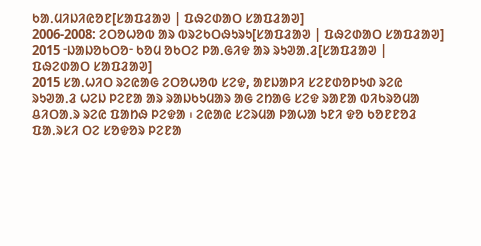ᱠᱟᱹᱢᱤᱡᱤᱭᱚᱱ[ᱥᱟᱯᱲᱟᱣ | ᱯᱷᱮᱰᱟᱛ ᱥᱟᱯᱲᱟᱣ]
2006-2008: ᱮᱛᱚᱦᱚᱵ ᱟᱨ ᱵᱨᱮᱠᱛᱷᱩᱨᱩ[ᱥᱟᱯᱲᱟᱣ | ᱯᱷᱮᱰᱟᱛ ᱥᱟᱯᱲᱟᱣ]
2015 ᱼᱡᱟᱡᱚᱠᱛᱚᱼ ᱠᱚᱢ ᱚᱠᱛᱮ ᱞᱟᱹᱜᱤᱫ ᱟᱨ ᱨᱩᱣᱟᱹᱲ[ᱥᱟᱯᱲᱟᱣ | ᱯᱷᱮᱰᱟᱛ ᱥᱟᱯᱲᱟᱣ]
2015 ᱥᱟᱹᱦᱤᱛ ᱨᱮᱭᱟᱜ ᱮᱛᱚᱦᱚᱵ ᱥᱮᱫ, ᱟᱱᱡᱟᱞᱤ ᱥᱮᱱᱰᱚᱞᱩᱰ ᱨᱮᱭ ᱨᱩᱣᱟᱹᱲ ᱦᱮᱡ ᱞᱮᱱᱟ ᱟᱨ ᱨᱟᱡᱠᱩᱢᱟᱨ ᱟᱜ ᱮᱴᱟᱜ ᱥᱮᱫ ᱨᱟᱱᱟ ᱵᱤᱠᱨᱚᱢᱟ ᱪᱤᱛᱟᱹᱨ ᱨᱮᱭ ᱯᱟᱴᱷ ᱞᱮᱫᱟ ᱾ ᱮᱭᱟᱭ ᱥᱮᱨᱢᱟ ᱞᱟᱦᱟ ᱩᱱᱤ ᱫᱚ ᱠᱚᱱᱱᱚᱲ ᱯᱟᱹᱨᱥᱤ ᱛᱮ ᱥᱚᱫᱚᱨ ᱞᱮᱱᱟ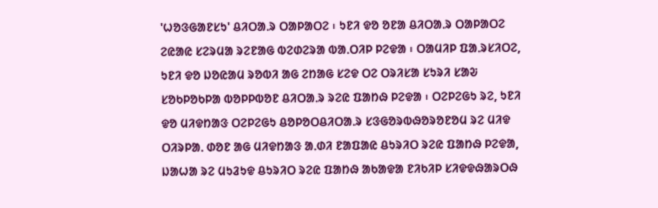'ᱦᱚᱝᱜᱟᱱᱥᱩ' ᱪᱤᱛᱟᱹᱨ ᱛᱟᱞᱟᱛᱮ ᱾ ᱩᱱᱤ ᱫᱚ ᱚᱱᱟ ᱪᱤᱛᱟᱹᱨ ᱛᱟᱞᱟᱛᱮ ᱮᱭᱟᱭ ᱥᱮᱨᱢᱟ ᱨᱮᱱᱟᱜ ᱵᱮᱰᱮᱨᱟ ᱵᱟᱹᱛᱤᱞ ᱞᱮᱫᱟ ᱾ ᱛᱟᱢᱤᱞ ᱯᱟᱹᱨᱥᱤᱛᱮ, ᱩᱱᱤ ᱫᱚ ᱡᱚᱭᱟᱢ ᱨᱚᱵᱤ ᱟᱜ ᱮᱴᱟᱜ ᱥᱮᱫ ᱛᱮ ᱛᱨᱤᱥᱟ ᱥᱩᱨᱤ ᱥᱟᱶ ᱥᱚᱠᱞᱚᱠᱞᱟ ᱵᱚᱞᱞᱵᱚᱱ ᱪᱤᱛᱟᱹᱨ ᱨᱮᱭ ᱯᱟᱴᱷ ᱞᱮᱫᱟ ᱾ ᱛᱮᱞᱮᱜᱩ ᱨᱮ, ᱩᱱᱤ ᱫᱚ ᱢᱤᱫᱴᱟᱝ ᱛᱮᱞᱮᱜᱩ ᱪᱚᱞᱚᱛᱪᱤᱛᱟᱹᱨ ᱥᱝᱜᱚᱨᱵᱷᱚᱨᱚᱱᱚᱢ ᱨᱮ ᱢᱤᱫ ᱛᱤᱨᱞᱟᱹ ᱰᱚᱱ ᱟᱜ ᱢᱤᱫᱴᱟᱝ ᱟᱹᱰᱤ ᱱᱟᱯᱟᱭ ᱪᱩᱨᱤᱛ ᱨᱮᱭ ᱯᱟᱴᱷ ᱞᱮᱫᱟ, ᱡᱟᱦᱟ ᱨᱮ ᱢᱩᱲᱩᱫ ᱪᱩᱨᱤᱛ ᱨᱮᱭ ᱯᱟᱴᱷ ᱟᱠᱟᱫᱟ ᱱᱤᱠᱤᱞ ᱥᱤᱫᱫᱷᱟᱨᱛᱷ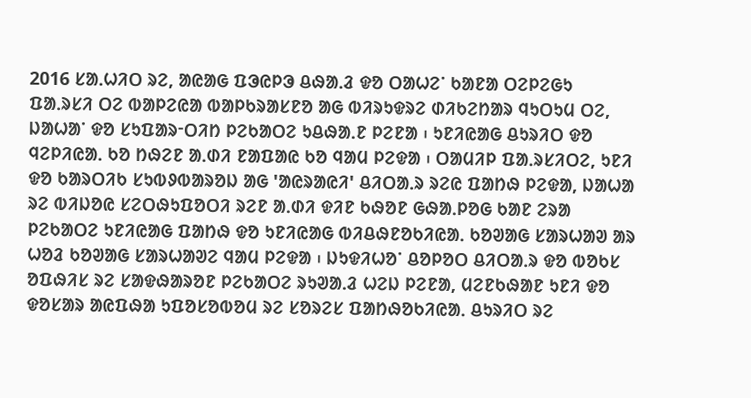2016 ᱥᱟᱹᱦᱤᱛ ᱨᱮ, ᱟᱭᱟᱜ ᱯᱳᱭᱞᱳ ᱪᱷᱟᱹᱲ ᱫᱚ ᱛᱟᱦᱮᱸ ᱠᱟᱱᱟ ᱛᱮᱞᱮᱜᱩ ᱯᱟᱹᱨᱥᱤ ᱛᱮ ᱵᱟᱞᱮᱭᱟ ᱵᱟᱞᱠᱨᱟᱥᱱᱚ ᱟᱜ ᱵᱤᱨᱩᱫᱨᱮ ᱰᱤᱠᱮᱴᱟᱨ ᱧᱩᱛᱩᱢ ᱛᱮ, ᱡᱟᱦᱟᱸ ᱫᱚ ᱥᱩᱯᱟᱨᱼᱛᱤᱴ ᱞᱮᱠᱟᱛᱮ ᱩᱪᱷᱟᱹᱱ ᱞᱮᱱᱟ ᱾ ᱩᱱᱤᱭᱟᱜ ᱪᱩᱨᱤᱛ ᱫᱚ ᱧᱮᱞᱤᱭᱟᱹ ᱠᱚ ᱴᱷᱮᱱ ᱟᱹᱰᱤ ᱱᱟᱯᱟᱭ ᱠᱚ ᱧᱟᱢ ᱞᱮᱫᱟ ᱾ ᱛᱟᱢᱤᱞ ᱯᱟᱹᱨᱥᱤᱛᱮ, ᱩᱱᱤ ᱫᱚ ᱠᱟᱨᱛᱤᱠ ᱥᱩᱵᱽᱵᱟᱨᱚᱡ ᱟᱜ 'ᱟᱭᱨᱟᱭᱤ' ᱪᱤᱛᱟᱹᱨ ᱨᱮᱭ ᱯᱟᱴᱷ ᱞᱮᱫᱟ, ᱡᱟᱦᱟ ᱨᱮ ᱵᱤᱡᱚᱭ ᱥᱮᱛᱷᱩᱯᱚᱛᱤ ᱨᱮᱱ ᱟᱹᱰᱤ ᱫᱤᱱ ᱠᱷᱚᱱ ᱜᱷᱟᱹᱞᱚᱜ ᱠᱟᱱ ᱮᱨᱟ ᱞᱮᱠᱟᱛᱮ ᱩᱱᱤᱭᱟᱜ ᱯᱟᱴᱷ ᱫᱚ ᱩᱱᱤᱭᱟᱜ ᱵᱤᱪᱷᱱᱚᱠᱤᱭᱟᱹ ᱠᱚᱣᱟᱜ ᱥᱟᱨᱦᱟᱣ ᱟᱨ ᱦᱚᱲ ᱠᱚᱣᱟᱜ ᱥᱟᱨᱦᱟᱣᱮ ᱧᱟᱢ ᱞᱮᱫᱟ ᱾ ᱡᱩᱫᱤᱦᱚᱸ ᱪᱚᱞᱚᱛ ᱪᱤᱛᱟᱹᱨ ᱫᱚ ᱵᱚᱠᱥ ᱚᱯᱷᱤᱥ ᱨᱮ ᱥᱟᱫᱷᱟᱨᱚᱱ ᱞᱮᱠᱟᱛᱮ ᱨᱩᱣᱟᱹᱲ ᱦᱮᱡ ᱞᱮᱱᱟ, ᱢᱮᱱᱠᱷᱟᱱ ᱩᱱᱤ ᱫᱚ ᱫᱚᱥᱟᱨ ᱟᱭᱯᱷᱟ ᱩᱯᱚᱥᱚᱵᱚᱢ ᱨᱮ ᱥᱚᱨᱮᱥ ᱯᱟᱴᱷᱚᱠᱤᱭᱟᱹ ᱪᱩᱨᱤᱛ ᱨᱮ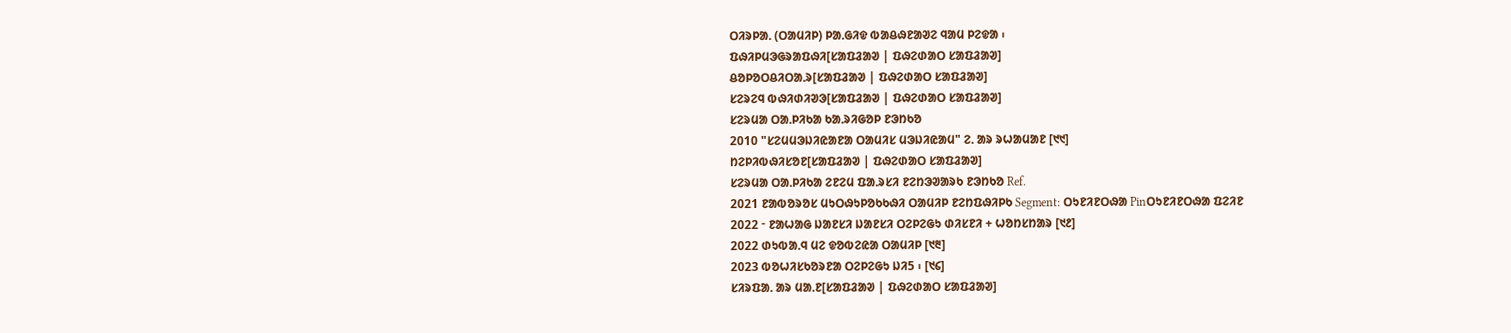ᱛᱤᱨᱞᱟᱹ (ᱛᱟᱢᱤᱞ) ᱞᱟᱹᱜᱤᱫ ᱵᱟᱪᱷᱱᱟᱣᱮ ᱧᱟᱢ ᱞᱮᱫᱟ ᱾
ᱯᱷᱤᱞᱢᱳᱜᱨᱟᱯᱷᱤ[ᱥᱟᱯᱲᱟᱣ | ᱯᱷᱮᱰᱟᱛ ᱥᱟᱯᱲᱟᱣ]
ᱪᱚᱞᱚᱛᱪᱤᱛᱟᱹᱨ[ᱥᱟᱯᱲᱟᱣ | ᱯᱷᱮᱰᱟᱛ ᱥᱟᱯᱲᱟᱣ]
ᱥᱮᱨᱮᱧ ᱵᱷᱤᱰᱤᱣᱳ[ᱥᱟᱯᱲᱟᱣ | ᱯᱷᱮᱰᱟᱛ ᱥᱟᱯᱲᱟᱣ]
ᱥᱮᱨᱢᱟ ᱛᱟᱹᱞᱤᱠᱟ ᱠᱟᱹᱨᱤᱜᱚᱞ ᱱᱳᱴᱠᱚ
2010 "ᱥᱮᱢᱢᱳᱡᱤᱭᱟᱱᱟ ᱛᱟᱢᱤᱥ ᱢᱳᱡᱤᱭᱟᱢ" ᱮᱹ ᱟᱨ ᱨᱦᱟᱢᱟᱱ [᱑᱑]
ᱴᱮᱞᱤᱵᱷᱤᱥᱚᱱ[ᱥᱟᱯᱲᱟᱣ | ᱯᱷᱮᱰᱟᱛ ᱥᱟᱯᱲᱟᱣ]
ᱥᱮᱨᱢᱟ ᱛᱟᱹᱞᱤᱠᱟ ᱮᱱᱮᱢ ᱯᱟᱹᱨᱥᱤ ᱱᱮᱴᱳᱣᱟᱨᱠ ᱱᱳᱴᱠᱚ Ref.
2021 ᱱᱟᱵᱚᱨᱚᱥ ᱢᱩᱛᱷᱩᱞᱚᱠᱠᱷᱤ ᱛᱟᱢᱤᱞ ᱱᱮᱴᱯᱷᱤᱞᱠ Segment: ᱛᱩᱱᱤᱱᱛᱷᱟ Pinᱛᱩᱱᱤᱱᱛᱷᱟ ᱯᱮᱤᱱ
2022 ᱼ ᱱᱟᱦᱟᱜ ᱡᱟᱱᱥᱤ ᱡᱟᱱᱥᱤ ᱛᱮᱞᱮᱜᱩ ᱰᱤᱥᱱᱤ + ᱦᱚᱴᱥᱴᱟᱨ [᱑᱒]
2022 ᱰᱩᱵᱟᱹᱧ ᱢᱮ ᱫᱚᱵᱮᱭᱟ ᱛᱟᱢᱤᱞ [᱑᱓]
2023 ᱵᱚᱦᱤᱥᱠᱚᱨᱱᱟ ᱛᱮᱞᱮᱜᱩ ᱡᱤ5 ᱾ [᱑᱔]
ᱥᱤᱨᱯᱟᱹ ᱟᱨ ᱢᱟᱹᱱ[ᱥᱟᱯᱲᱟᱣ | ᱯᱷᱮᱰᱟᱛ ᱥᱟᱯᱲᱟᱣ]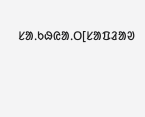ᱥᱟᱹᱠᱷᱭᱟᱹᱛ[ᱥᱟᱯᱲᱟᱣ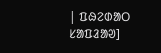| ᱯᱷᱮᱰᱟᱛ ᱥᱟᱯᱲᱟᱣ]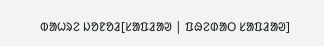ᱵᱟᱦᱨᱮ ᱡᱚᱱᱚᱲ[ᱥᱟᱯᱲᱟᱣ | ᱯᱷᱮᱰᱟᱛ ᱥᱟᱯᱲᱟᱣ]